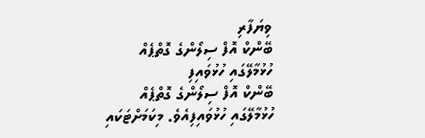ވިޔަފާރި
ބޭންކް އޮފް ސިލޯންގެ ގޮތްޕެއް ހުޅުމާލޭގައި ހުޅުވައިފި
ބޭންކް އޮފް ސިލޯންގެ ގޮތްޕެއް ހުޅުމާލޭގައި ހުޅުވައިފިއެވެ. މިކަމަށްޓަކައި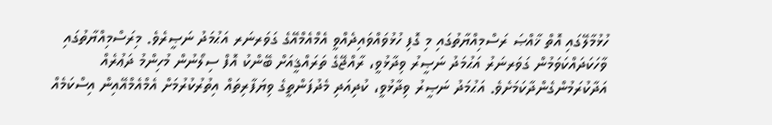ހުޅުމާލޭގައި އޮތް ޚާއްޞަ ރަސްމިއްޔާތުގައި މި ގޮފި ހުޅުވައްވައިދެއްވީ އެމްއެމްއޭގެ ގަވަރނަރ އަޙުމަދު ނަޞީރެވެ. މިރަސްމިއްޔާތުގައި ވާހަކަދައްކަވަމުން ގަވަރނަރު އަޙުމަދު ނަޞީރު ވިދާޅުވީ، ރާއްޖޭގެ ތަރައްޤީއަށް ބޭންކު އޮފް ސިލޯނުން މުހިންމު ދަޢުރެއް އަދާކުރަމުންގެންދާކަމަށެވެ. އަޙުމަދު ނަޞީރު ވިދާޅުވީ، ކުދިއަދި މެދުފަންތީގެ ވިޔަފާރިތައް އިތުރުކުރުމަށް އެމްއެމްއޭއިން އިސްކަމެއް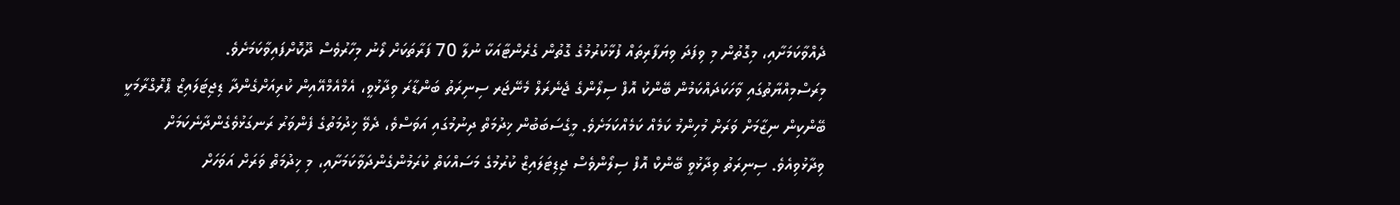ދެއްވާކަމަށާއި، މިގޮތުން މި ވިފަދަ ވިޔަފާރިތައް ފުޅާކުރުމުގެ ގޮތުން ގެރެންޓާއަކާ ނުލާ 70 ފަރާތަކަށް ލޯނު މިހާރުވެސް ދޫކޮށްފައިވާކަމަށެވެ.
މިރަސްމިއްޔާތުގައި ވާހަކަދައްކަމުން ބޭންކު އޮފް ސިލޯންގެ ޖެނެރަލް މެނޭޖަރ ސިނިރަތު ބަންޑާރަ ވިދާޅުވީ، އެމްއެމްއޭއިން ކުރިއަށްގެންދާ ޑިޖިޓަލައިޒް ޕްރޮގްރާމަކީ ބޭންކިން ނިޒާމަށް ވަރަށް މުހިންމު ކަމެއް ކަމެއްކަމަށެވެ. މީގެސަބަބުން ޚިދުމަތް ދިނުމުގައި އަވަސްވެ، ދެވޭ ޚިދުމަތުގެ ފެންވަރު ރަނގަޅުވެގެންދާނެކަމަށް ވިދާޅުވިއެވެ. ސިނިރަތު ވިދާޅުވީ ބޭންކް އޮފް ސިލޯންވެސް ޖިޑިޓަލައިޒް ކުރުމުގެ މަސައްކަތް ކުރަމުންގެންދަވާކަމަށާއި، މި ޚިދުމަތް ވަރަށް އަވަހަށް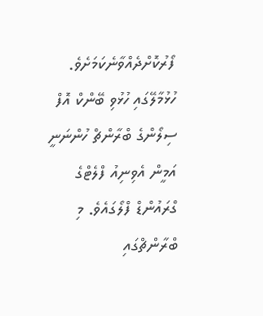ފޯރުކޮށްދެއްވާނެކަމަށެވެ.
ހުޅުމާލޭގައި ހުޅުވި ބޭންކް އޮފް ސިލޯންގެ ބްރާންޗް ހުންނަނީ އަމީން އެވިނިއު ފްލެޓްގެ ގްރައުންޑް ފްލޯގައެވެ. މި ބްރާންޗްގައި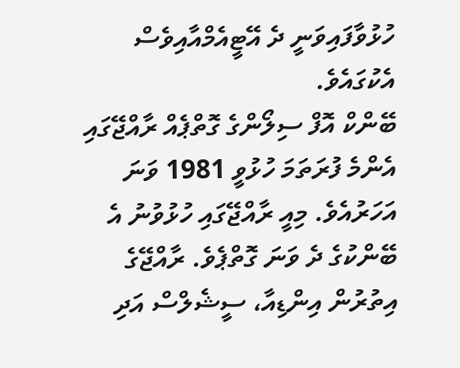ހުޅުވާފައިވަނީ ދެ އޭޓީއެމްއާއިވެސް އެކުގައެވެ.
ބޭންކް އޮފް ސިލޯންގެ ގޮތްޕެއް ރާއްޖޭގައި އެންމެ ފުރަތަމަ ހުޅުވީ 1981 ވަނަ އަހަރުއެވެ. މިއީ ރާއްޖޭގައި ހުޅުވުނު އެ ބޭންކުގެ ދެ ވަނަ ގޮތްޕެވެ. ރާއްޖޭގެ އިތުރުން އިންޑިއާ، ސީޝެލްސް އަދި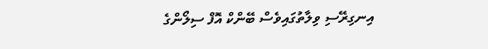އިނގިރޭސި ވިލާތުގައިވެސް ބޭންކް އޮފް ސިލޯންގެ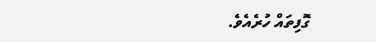ގޮފިތައް ހުރެއެވެ.